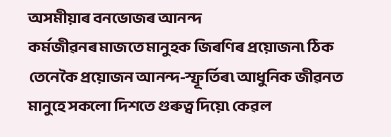অসমীয়াৰ বনভোজৰ আনন্দ
কৰ্মজীৱনৰ মাজতে মানুহক জিৰণিৰ প্ৰয়োজন৷ ঠিক তেনেকৈ প্ৰয়োজন আনন্দ-স্ফূৰ্তিৰ৷ আধুনিক জীৱনত মানুহে সকলো দিশতে গুৰুত্ব দিয়ে৷ কেৱল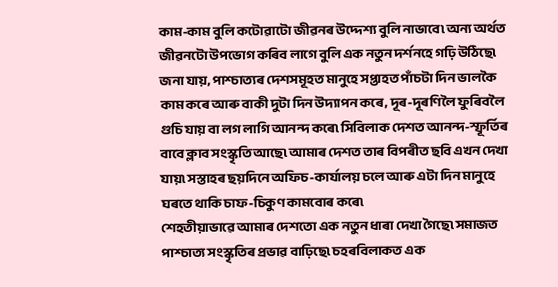কাম-কাম বুলি কটোৱাটো জীৱনৰ উদ্দেশ্য বুলি নাভাবে৷ অন্য অৰ্থত জীৱনটো উপভোগ কৰিব লাগে বুলি এক নতুন দৰ্শনহে গঢ়ি উঠিছে৷
জনা যায়, পাশ্চাত্যৰ দেশসমূহত মানুহে সপ্তাহত পাঁচটা দিন ভালকৈ কাম কৰে আৰু বাকী দুটা দিন উদ্যাপন কৰে, দূৰ-দূৰণিলৈ ফুৰিবলৈ গুচি যায় বা লগ লাগি আনন্দ কৰে৷ সিবিলাক দেশত আনন্দ-স্ফূৰ্তিৰ বাবে ক্লাব সংস্কৃতি আছে৷ আমাৰ দেশত তাৰ বিপৰীত ছবি এখন দেখা যায়৷ সস্তাহৰ ছয়দিনে অফিচ-কাৰ্যালয় চলে আৰু এটা দিন মানুহে ঘৰতে থাকি চাফ-চিকুণ কামবোৰ কৰে৷
শেহতীয়াভাৱে আমাৰ দেশতো এক নতুন ধাৰা দেখা গৈছে৷ সমাজত পাশ্চাত্য সংস্কৃতিৰ প্ৰভাৱ বাঢ়িছে৷ চহৰবিলাকত এক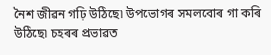নৈশ জীৱন গঢ়ি উঠিছে৷ উপভোগৰ সমলবোৰ গা কৰি উঠিছে৷ চহৰৰ প্ৰভাৱত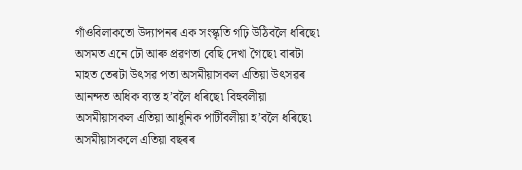গাঁওবিলাকতো উদ্যাপনৰ এক সংস্কৃতি গঢ়ি উঠিবলৈ ধৰিছে৷
অসমত এনে ঢৌ আৰু প্ৰৱণতা বেছি দেখা গৈছে৷ বাৰটা মাহত তেৰটা উৎসৱ পতা অসমীয়াসকল এতিয়া উৎসৱৰ আনন্দত অধিক ব্যস্ত হ’বলৈ ধৰিছে৷ বিহুবলীয়া অসমীয়াসকল এতিয়া আধুনিক পাৰ্টীবলীয়া হ’বলৈ ধৰিছে৷ অসমীয়াসকলে এতিয়া বছৰৰ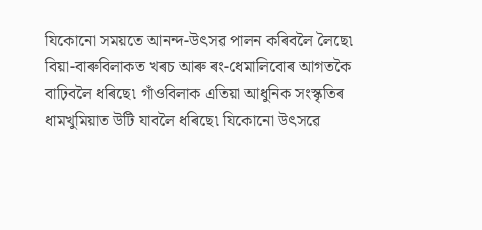যিকোনো সময়তে আনন্দ-উৎসৱ পালন কৰিবলৈ লৈছে৷ বিয়া-বাৰুবিলাকত খৰচ আৰু ৰং-ধেমালিবোৰ আগতকৈ বাঢ়িবলৈ ধৰিছে৷ গাঁওবিলাক এতিয়া আধুনিক সংস্কৃতিৰ ধামখুমিয়াত উটি যাবলৈ ধৰিছে৷ যিকোনো উৎসৱে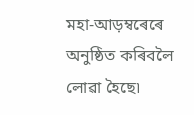মহা-আড়ম্বৰেৰে অনুষ্ঠিত কৰিবলৈ লোৱা হৈছে৷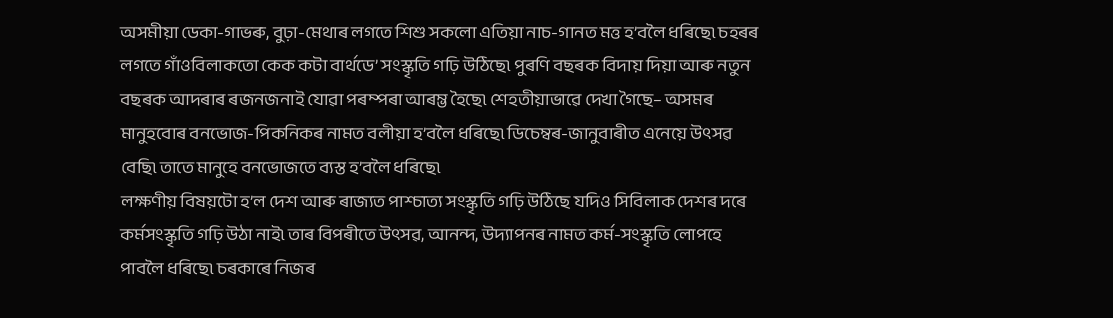অসমীয়া ডেকা-গাভৰু, বুঢ়া-মেথাৰ লগতে শিশু সকলো এতিয়া নাচ-গানত মত্ত হ’বলৈ ধৰিছে৷ চহৰৰ লগতে গাঁওবিলাকতো কেক কটা বাৰ্থডে’ সংস্কৃতি গঢ়ি উঠিছে৷ পুৰণি বছৰক বিদায় দিয়া আৰু নতুন বছৰক আদৰাৰ ৰজনজনাই যোৱা পৰম্পৰা আৰম্ভ হৈছে৷ শেহতীয়াভাৱে দেখা গৈছে– অসমৰ মানুহবোৰ বনভোজ-পিকনিকৰ নামত বলীয়া হ’বলৈ ধৰিছে৷ ডিচেম্বৰ-জানুবাৰীত এনেয়ে উৎসৱ বেছি৷ তাতে মানুহে বনভোজতে ব্যস্ত হ’বলৈ ধৰিছে৷
লক্ষণীয় বিষয়টো হ’ল দেশ আৰু ৰাজ্যত পাশ্চাত্য সংস্কৃতি গঢ়ি উঠিছে যদিও সিবিলাক দেশৰ দৰে কৰ্মসংস্কৃতি গঢ়ি উঠা নাই৷ তাৰ বিপৰীতে উৎসৱ, আনন্দ, উদ্যাপনৰ নামত কৰ্ম-সংস্কৃতি লোপহে পাবলৈ ধৰিছে৷ চৰকাৰে নিজৰ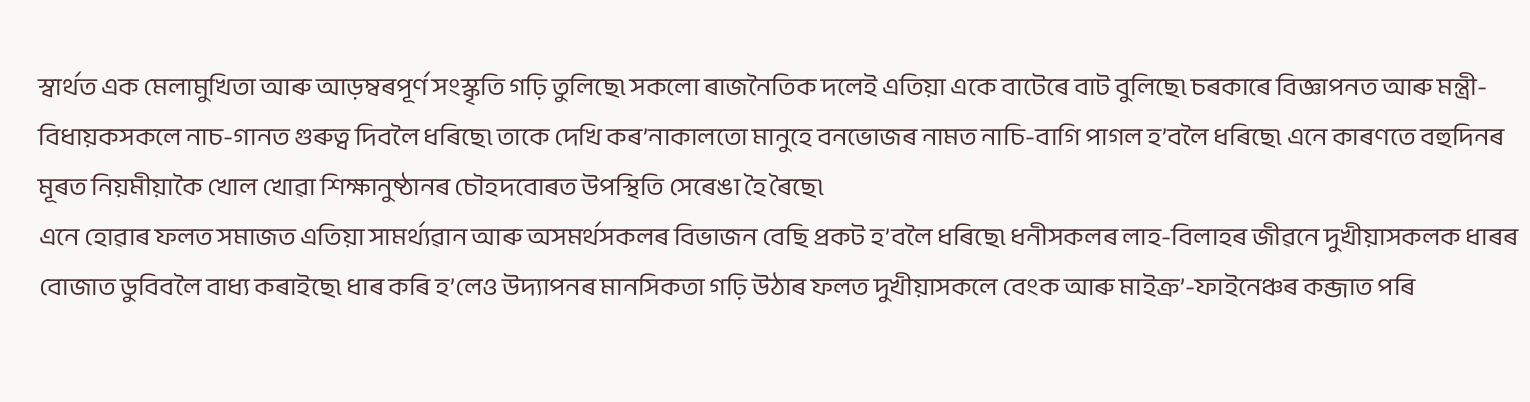স্বাৰ্থত এক মেলামুখিতা আৰু আড়ম্বৰপূৰ্ণ সংস্কৃতি গঢ়ি তুলিছে৷ সকলো ৰাজনৈতিক দলেই এতিয়া একে বাটেৰে বাট বুলিছে৷ চৰকাৰে বিজ্ঞাপনত আৰু মন্ত্ৰী-বিধায়কসকলে নাচ-গানত গুৰুত্ব দিবলৈ ধৰিছে৷ তাকে দেখি কৰ’নাকালতো মানুহে বনভোজৰ নামত নাচি-বাগি পাগল হ’বলৈ ধৰিছে৷ এনে কাৰণতে বহুদিনৰ মূৰত নিয়মীয়াকৈ খোল খোৱা শিক্ষানুষ্ঠানৰ চৌহদবোৰত উপস্থিতি সেৰেঙা হৈ ৰৈছে৷
এনে হোৱাৰ ফলত সমাজত এতিয়া সামৰ্থ্যৱান আৰু অসমৰ্থসকলৰ বিভাজন বেছি প্ৰকট হ’বলৈ ধৰিছে৷ ধনীসকলৰ লাহ-বিলাহৰ জীৱনে দুখীয়াসকলক ধাৰৰ বোজাত ডুবিবলৈ বাধ্য কৰাইছে৷ ধাৰ কৰি হ’লেও উদ্যাপনৰ মানসিকতা গঢ়ি উঠাৰ ফলত দুখীয়াসকলে বেংক আৰু মাইক্ৰ’-ফাইনেঞ্চৰ কব্জাত পৰি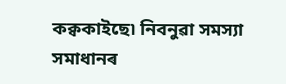কক্বকাইছে৷ নিবনুৱা সমস্যা সমাধানৰ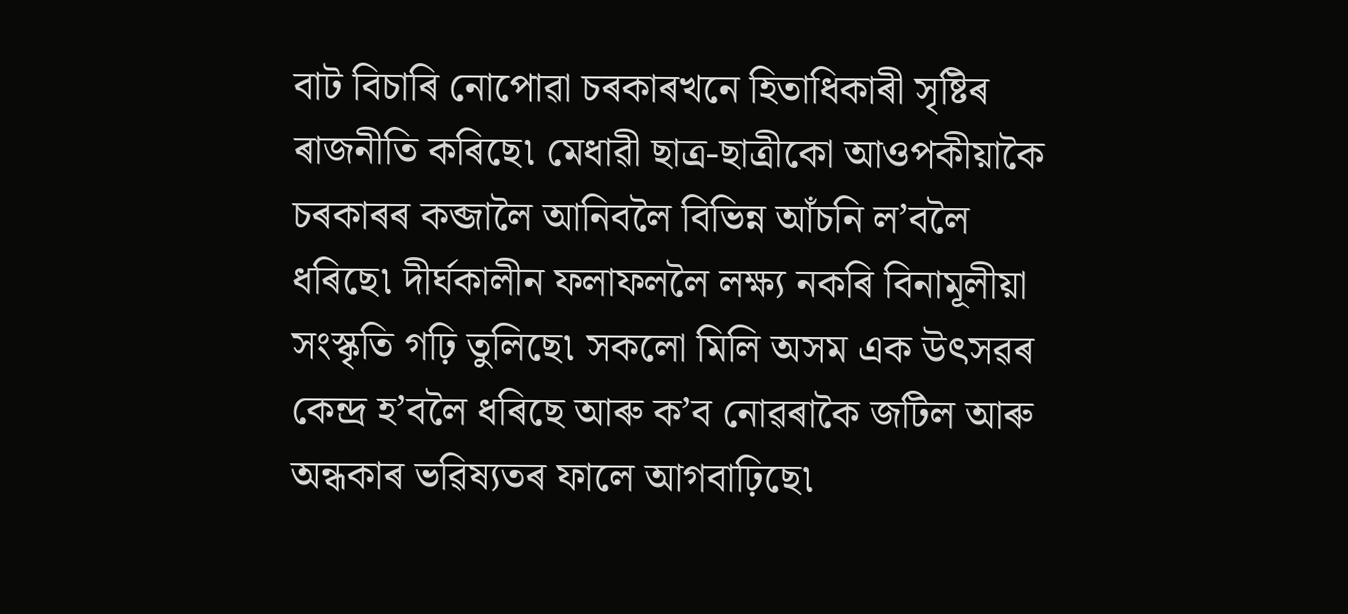বাট বিচাৰি নোপোৱা চৰকাৰখনে হিতাধিকাৰী সৃষ্টিৰ ৰাজনীতি কৰিছে৷ মেধাৱী ছাত্ৰ-ছাত্ৰীকো আওপকীয়াকৈ চৰকাৰৰ কব্জালৈ আনিবলৈ বিভিন্ন আঁচনি ল’বলৈ ধৰিছে৷ দীৰ্ঘকালীন ফলাফললৈ লক্ষ্য নকৰি বিনামূলীয়া সংস্কৃতি গঢ়ি তুলিছে৷ সকলো মিলি অসম এক উৎসৱৰ কেন্দ্ৰ হ’বলৈ ধৰিছে আৰু ক’ব নোৱৰাকৈ জটিল আৰু অন্ধকাৰ ভৱিষ্যতৰ ফালে আগবাঢ়িছে৷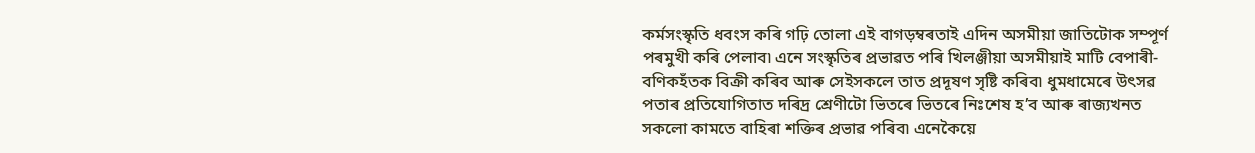কৰ্মসংস্কৃতি ধবংস কৰি গঢ়ি তোলা এই বাগড়ম্বৰতাই এদিন অসমীয়া জাতিটোক সম্পূৰ্ণ পৰমুখী কৰি পেলাব৷ এনে সংস্কৃতিৰ প্ৰভাৱত পৰি খিলঞ্জীয়া অসমীয়াই মাটি বেপাৰী-বণিকহঁতক বিক্ৰী কৰিব আৰু সেইসকলে তাত প্ৰদূষণ সৃষ্টি কৰিব৷ ধুমধামেৰে উৎসৱ পতাৰ প্ৰতিযোগিতাত দৰিদ্ৰ শ্ৰেণীটো ভিতৰে ভিতৰে নিঃশেষ হ’ব আৰু ৰাজ্যখনত সকলো কামতে বাহিৰা শক্তিৰ প্ৰভাৱ পৰিব৷ এনেকৈয়ে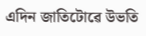এদিন জাতিটোৱে উভতি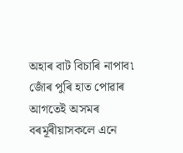অহাৰ বাট বিচাৰি নাপাব৷ জোঁৰ পুৰি হাত পোৱাৰ আগতেই অসমৰ বৰমূৰীয়াসকলে এনে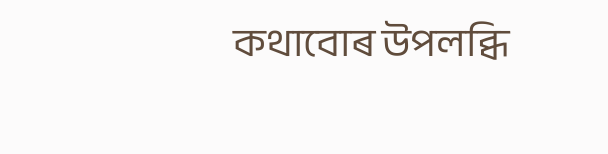কথাবোৰ উপলব্ধি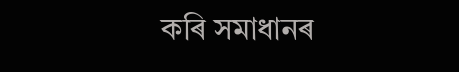কৰি সমাধানৰ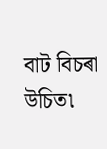বাট বিচৰা উচিত৷